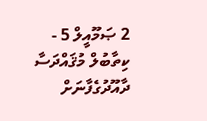2 ޞަމޫއީލް 5 - ކިތާބުލް މުޤައްދަސާ
ދާއޫދުގެފާނަށް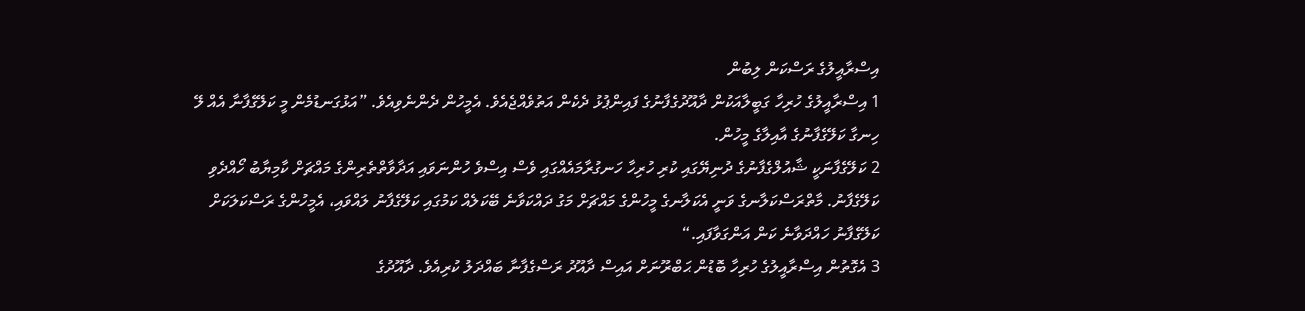އިސްރާއީލުގެ ރަސްކަން ލިބުން
1 އިސްރާއީލުގެ ހުރިހާ ގަބީލާއަކުން ދާއޫދުގެފާނުގެ ފައިންޕުޅު ދެކެން އަތުވެއްޖެއެވެ. އެމީހުން ދެންނެވިއެވެ. ”އަޅުގަނޑުމެން މީ ކަލޭގެފާނާ އެއް ލޭ ހިނގާ ކަލޭގެފާނުގެ އާއިލާގެ މީހުން.
2 ކަލޭގެފާނަކީ ޝާއުލްގެފާނުގެ ދުނިޔޭގައި ކުރި ހުރިހާ ހަނގުރާމައެއްގައި ވެސް އިސްވެ ހުންނަވައި އަދާވާތްތެރިންގެ މައްޗަށް ކާމިޔާބު ހޯއްދެވި ކަލޭގެފާނު. މާތްރަސްކަލާނގެ ވަނީ އެކަލާނގެ މީހުންގެ މައްޗަށް މަގު ދައްކަވާނެ ބޭކަލެއް ކަމުގައި ކަލޭގެފާނު ލައްވައި، އެމީހުންގެ ރަސްކަލަކަށް ކަލޭގެފާނު ހައްދަވާނެ ކަން އަންގަވާފައި.“
3 އެގޮތުން އިސްރާއީލުގެ ހުރިހާ ބޮޑުން ޙަބްރޫނަށް އައިސް ދާއޫދު ރަސްގެފާނާ ބައްދަލު ކުރިއެވެ. ދާއޫދުގެ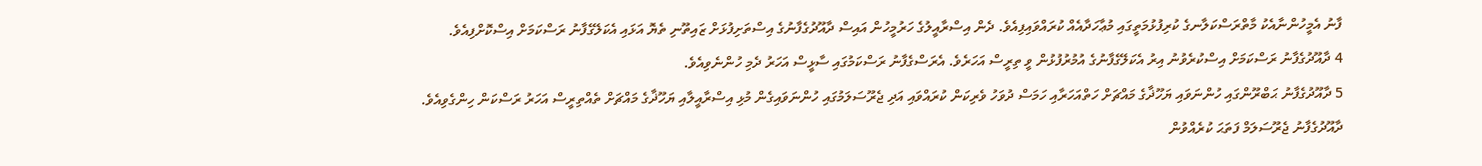ފާނު އެމީހުންނާއެކު މާތްރަސްކަލާނގެ ކުރިފުޅުމަތީގައި މުޢާހަދާއެއް ކުރައްވައިފިއެވެ. ދެން އިސްރާއީލުގެ ހަރުމީހުން އައިސް ދާއޫދުގެފާނުގެ އިސްތަށިފުޅަށް ޒައިތޫނި ތެޔޮ އަޅައި އެކަލޭގެފާނު ރަސްކަމަށް އިސްކޮށްފިއެވެ.
4 ދާއޫދުގެފާނު ރަސްކަމަށް އިސްކުރެވުނު އިރު އެކަލޭގެފާނުގެ އުމުރުފުޅުން ވީ ތިރީސް އަހަރެވެ. އެރަސްގެފާނު ރަސްކަމުގައި ސާޅީސް އަހަރު ދެމި ހުންނެވިއެވެ.
5 ދާއޫދުގެފާނު ޙަބްރޫންގައި ހުންނަވައި ޔަހޫޛާގެ މައްޗަށް ހަތްއަހަރާއި ހަމަސް ދުވަހު ވެރިކަން ކުރައްވައި އަދި ޖެރޫސަލަމުގައި ހުންނަވައިގެން މުޅި އިސްރާއީލާއި ޔަހޫޛާގެ މައްޗަށް ތެއްތިރީސް އަހަރު ރަސްކަން ހިންގެވިއެވެ.
ދާއޫދުގެފާނު ޖެރޫސަލަމް ފަތަޙަ ކުރެއްވުން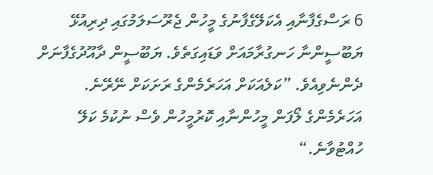6 ރަސްގެފާނާއި އެކަލޭގެފާނުގެ މީހުން ޖެރޫސަލަމުގައި ދިރިއުޅޭ ޔަބޫސީންނާ ހަނގުރާމައަށް ވަޑައިގަތެވެ. ޔަބޫސީން ދާއޫދުގެފާނަށް ދެންނެވިއެވެ. ”ކަލެއަކަށް އަހަރެމެންގެ ރަށަކަށް ނޭރޭނެ. އަހަރެމެންގެ ލޯފަން މީހުންނާއި ކޮރުމީހުން ވެސް ނުކުމެ ކަލޭ ހުއްޓުވާނެ.“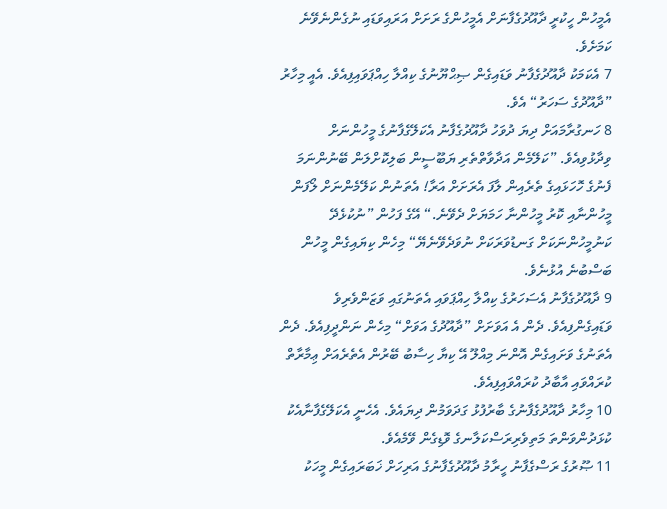އެމީހުން ހީކުރީ ދާއޫދުގެފާނަށް އެމީހުންގެ ރަށަށް އަރައިވަޑައި ނުގެންނެވޭނެ ކަމަށެވެ.
7 އެކަމަކު ދާއޫދުގެފާނު ވަޑައިގެން ޞިޙްޔޫނުގެ ކިއްލާ ހިއްޕަވައިފިއެވެ. އެއީ މިހާރު ”ދާއޫދުގެ ސަހަރު“ އެވެ.
8 ހަނގުރާމައަށް ދިޔަ ދުވަހު ދާއޫދުގެފާނު އެކަލޭގެފާނުގެ މީހުންނަށް ވިދާޅުވިއެވެ. ”ކަލޭމެން އަދާވާތްތެރި ޔަބޫސީން ބަލިކޮށްލަން ބޭނުންނަމަ ފެނުގެ ހޮހަޅައިގެ ތެރެއިން ލާފަ އެރަށަށް އަރާ! އެތަނުން ކަލޭމެންނަށް ލޯފަން މީހުންނާއި ކޮރު މީހުންނާ ހަމަޔަށް ދެވޭނެ.“ އޭގެ ފަހުން ”ނުކުޅެދޭ ކަނުމީހުންނަކަށް ގަނޑުވަރަކަށް ނުވަދެވޭނެޔޭ“ މިހެން ކިޔައިގެން މީހުން ބަސްބުނެ އުޅުނެވެ.
9 ދާއޫދުގެފާނު އެސަހަރުގެ ކިއްލާ ހިއްޕަވައި އެތަނުގައި ވަޒަންވެރިވެ ވަޑައިގެންފިއެވެ. ދެން އެ އަވަށަށް ”ދާއޫދުގެ އަވަށް“ މިހެން ނަންދީފިއެވެ. ދެން އެތަނުގެ ވަށައިގެން އޮންނަ މިއްލޫ އޭ ކިޔާ ހިސާބު ބޭރުން އެތެރެއަށް ޢިމާރާތް ކުރައްވައި އާބާދު ކުރައްވައިފިއެވެ.
10 މިހާރު ދާއޫދުގެފާނުގެ ބާރުފުޅު ގަދަވަމުން ދިޔައެވެ. އެހެނީ އެކަލޭގެފާނާއެކު ކުޅަދުންވަންތަ މަތިވެރިރަސްކަލާނގެ ވޮޑިގެން ވޭމެއެވެ.
11 ޞޫރުގެ ރަސްގެފާނު ހީރާމު ދާއޫދުގެފާނުގެ އަރިހަށް ޚަބަރައިގެން މީހަކު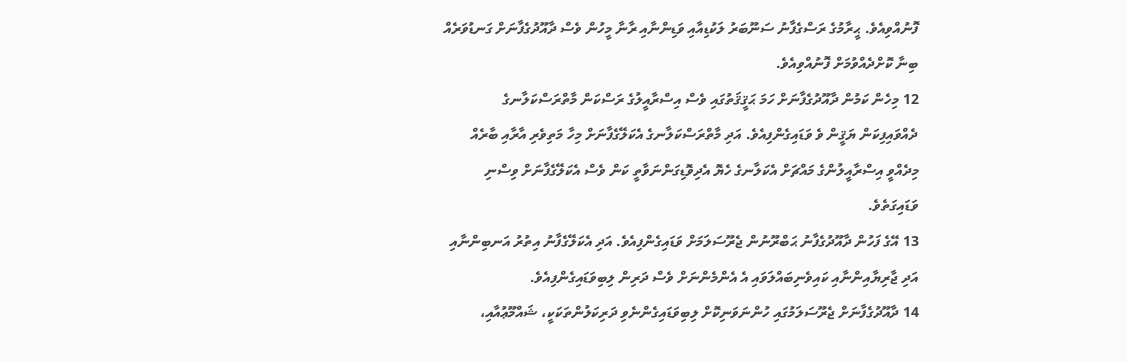ފޮނުއްވިއެވެ. ޙީރާމުގެ ރަސްގެފާނު ސަނޫބަރު ލަކުޑިއާއި ވަޑިންނާއި ރާނާ މީހުން ވެސް ދާއޫދުގެފާނަށް ގަނޑުވަރެއް ބިނާ ކޮށްދެއްވުމަށް ފޮނުއްވިއެވެ.
12 މިހެން ކަމުން ދާއޫދުގެފާނަށް ހަމަ ޙަޤީޤަތުގައި ވެސް އިސްރާއީލުގެ ރަސްކަން މާތްރަސްކަލާނގެ ދެއްވައިފިކަން ޔަޤީން ވެ ވަޑައިގެންފިއެވެ. އަދި މާތްރަސްކަލާނގެ އެކަލޭގެފާނަށް މިހާ މަތިވެރި އާރާއި ބާރެއް މިދެއްވީ އިސްރާއީލުންގެ މައްޗަށް އެކަލާނގެ ހެޔޮ އެދިވޮޑިގަންނަވާތީ ކަން ވެސް އެކަލޭގެފާނަށް ވިސްނި ވަޑައިގަތެވެ.
13 އޭގެ ފަހުން ދާއޫދުގެފާނު ޙަބްރޫނުން ޖެރޫސަލަމަށް ވަޑައިގެންފިއެވެ. އަދި އެކަލޭގެފާނު އިތުރު އަނބިންނާއި އަދި ޖާރިޔާއިންނާއި ކައިވެނިބައްލަވައި އެ އެންމެންނަށް ވެސް ދަރިން ލިބިވަޑައިގެންފިއެވެ.
14 ދާއޫދުގެފާނަށް ޖެރޫސަލަމުގައި ހުންނަވަނިކޮށް ލިބިވަޑައިގެންނެވި ދަރިކަލުންތަކަކީ، ޝައްމޫޢުއާއި،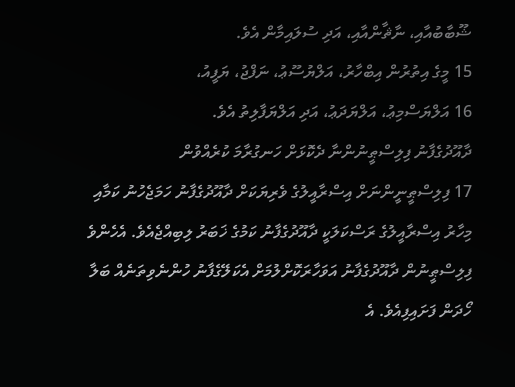ޝޫބާބުއާއި، ނާޘާންއާއި، އަދި ސުލައިމާން އެވެ.
15 މީގެ އިތުރުން އިބްހާރު، އަލްޔުސޫޢު، ނަފްޖު، ޔަފީއު،
16 އަލްޔަސްމިޢު، އަލްޔަދަޢު، އަދި އަލްޔަފާލިތު އެވެ.
ދާއޫދުގެފާނު ފިލިސްޠީނުންނާ ދެކޮޅަށް ހަނގުރާމަ ކުރެއްވުން
17 ފިލިސްޠީނީންނަށް އިސްރާއީލުގެ ވެރިޔަކަށް ދާއޫދުގެފާނު ހަމަޖެހުނު ކަމާއި މިހާރު އިސްރާއީލުގެ ރަސްކަލަކީ ދާއޫދުގެފާނު ކަމުގެ ޚަބަރު ލިބިއްޖެއެވެ. އެހެންވެ ފިލިސްޠީނުން ދާއޫދުގެފާނު އަވަހާރަކޮށްލުމަށް އެކަލޭގެފާނު ހުންނެވިތަނެއް ބަލާ ހޯދަން ފަށައިފިއެވެ. އެ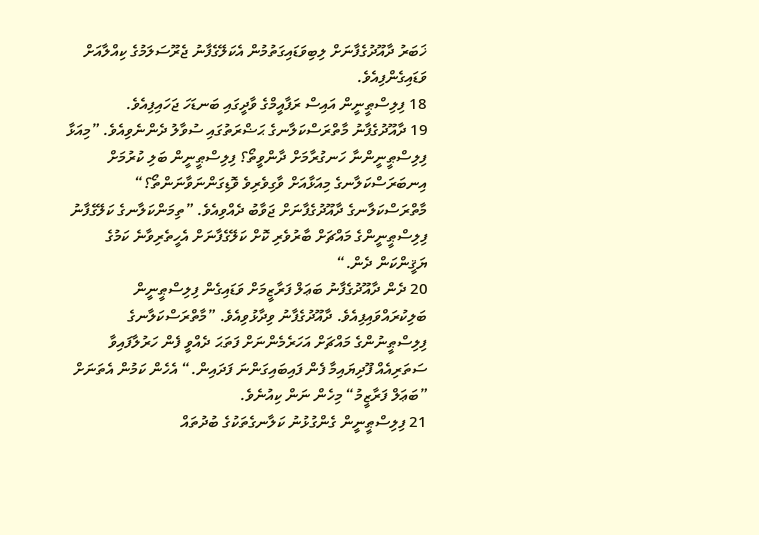ޚަބަރު ދާއޫދުގެފާނަށް ލިބިވަޑައިގަތުމުން އެކަލޭގެފާނު ޖެރޫސަލަމުގެ ކިއްލާއަށް ވަޑައިގެންފިއެވެ.
18 ފިލިސްޠީނީން އައިސް ރަފާއީމްގެ ވާދީގައި ބަނޑަހަ ޖަހައިފިއެވެ.
19 ދާއޫދުގެފާނު މާތްރަސްކަލާނގެ ޙަޟްރަތުގައި ސުވާލު ދެންނެވިއެވެ. ”މިއަޅާ ފިލިސްޠީނީންނާ ހަނގުރާމަށް ދާންވީތޯ؟ ފިލިސްޠީނީން ބަލި ކުރުމަށް އިނބަރަސްކަލާނގެ މިއަޅާއަށް ވާގިވެރިވެ ވޮޑިގަންނަވާނަންތޯ؟“ މާތްރަސްކަލާނގެ ދާއޫދުގެފާނަށް ޖަވާބު ދެއްވިއެވެ. ”ތިމަންކަލާނގެ ކަލޭގެފާނު ފިލިސްޠީނީންގެ މައްޗަށް ބާރުވެރި ކޮށް ކަލޭގެފާނަށް އެހީތެރިވާނެ ކަމުގެ ޔަޤީންކަން ދެން.“
20 ދެން ދާއޫދުގެފާނު ބަޢަލް ފަރާޒީމަށް ވަޑައިގެން ފިލިސްޠީނީން ބަލިކުރައްވައިފިއެވެ. ދާއޫދުގެފާނު ވިދާޅުވިއެވެ. ”މާތްރަސްކަލާނގެ ފިލިސްޠީނުންގެ މައްޗަށް އަހަރެމެންނަށް ފަތަޙަ ދެއްވީ ފެން ހަރުލާފައިވާ ސަތަރިއެއް ފޫދިޔައިމާ ފެން ފައިބައިގަންނަ ފަދައިން.“ އެހެން ކަމުން އެތަނަށް ”ބަޢަލް ފަރާޒީމު“ މިހެން ނަން ކިއުނެވެ.
21 ފިލިސްޠީނީން ގެންގުޅުނު ކަލާނގެތަކުގެ ބުދުތައް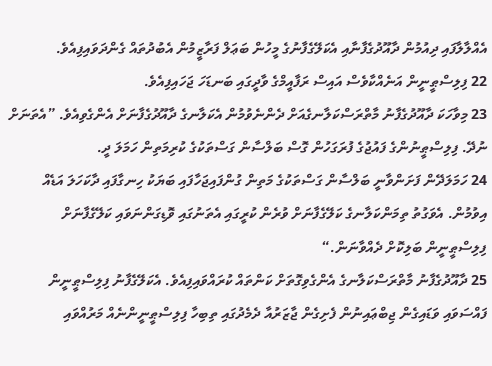އެއްލާލާފައި ދިއުމުން ދާއޫދުގެފާނާއި އެކަލޭގެފާނުގެ މީހުން ބަޢަލް ފަރާޒީމުން އެބުދުތައް ގެންދަވައިފިއެވެ.
22 ފިލިސްޠީނީން އަނެއްކާވެސް އައިސް ރަފާއީމްގެ ވާދީގައި ބަނޑަހަ ޖަހައިފިއެވެ.
23 މިވާހަކަ ދާއޫދުގެފާނު މާތްރަސްކަލާނގެއަށް ދެންނެވުމުން އެކަލާނގެ ދާއޫދުގެފާނަށް އެންގެވިއެވެ. ”އެތަނަށް ނުދޭ. ފިލިސްޠީނުންގެ ފައުޖުގެ ފުރަގަހުން ގޮސް ބަލްސާން ގަސްތަކުގެ ކުރިމަތިން ހަމަލަ ދީ.
24 ހަމަލަދޭން ފަށަންވާނީ ބަލްސާން ގަސްތަކުގެ މަތިން ގުންފައިޖަހާފައި ބަޔަކު ހިނގާފައި ދާކަހަލަ އަޑެއް އިވުމުން. އެވަގުތު ތިމަންކަލާނގެ ކަލޭގެފާނަށް ވުރެން ކުރީގައި އެތަނުގައި ވޮޑިގަންނަވައި ކަލޭގެފާނަށް ފިލިސްޠީނީން ބަލިކޮށް ދެއްވާނަން.“
25 ދާއޫދުގެފާނު މާތްރަސްކަލާނގެ އެންގެވިގޮތަށް ކަންތައް ކުރައްވައިފިއެވެ. އެކަލޭގެފާނު ފިލިސްޠީނީން ފައްސަވައި ވަޑައިގެން ޖިބްޢައިނުން ފެށިގެން ޖާޒަރުއާ ދެމެދުގައި ތިބިހާ ފިލިސްޠީނީންނެއް މަރުއްވައި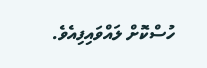ހުސްކޮށް ލައްވައިފިއެވެ.